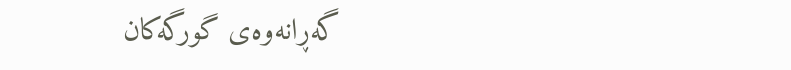گەڕانەوەی گورگەکان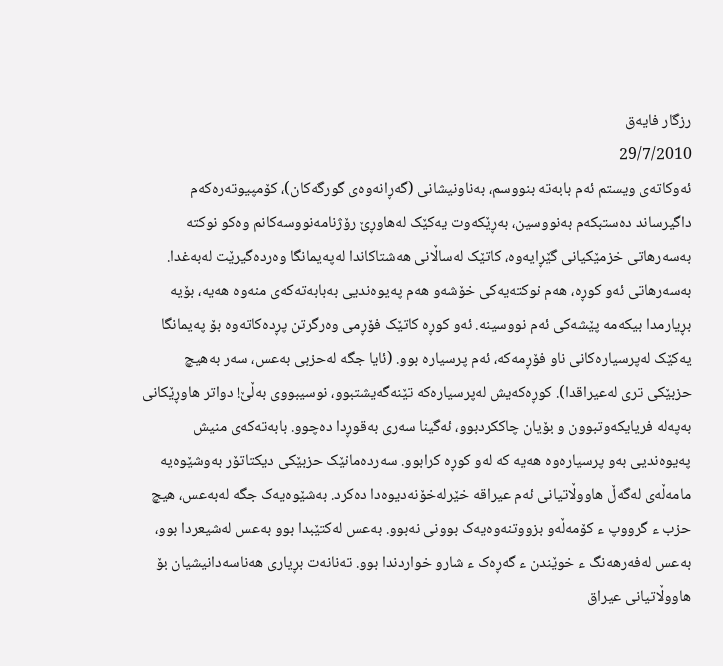رزگار فایەق
29/7/2010
ئەوکاتەی ویستم ئەم بابەتە بنووسم، بەناونیشانی (گەڕانەوەی گورگەکان)، کۆمپیوتەرەکەم داگیرساند دەستبکەم بەنووسین، بەڕێکەوت یەکێک لەھاوڕێ رۆژنامەنووسەکانم وەکو نوکتە بەسەرھاتی خزمێکیانی گێڕایەوە، کاتێک لەساڵانی ھەشتاکاندا لەپەیمانگا وەردەگیرێت لەبەغدا. بەسەرھاتی ئەو کوڕە، ھەم نوکتەیەکی خۆشەو ھەم پەیوەندیی بەبابەتەکەی منەوە ھەیە، بۆیە بڕیارمدا بیکەمە پێشەکی ئەم نووسینە. ئەو کوڕە کاتێک فۆڕمی وەرگرتن پڕدەکاتەوە بۆ پەیمانگا یەکێک لەپرسیارەکانی ناو فۆڕمەکە، ئەم پرسیارە بوو. (ئایا جگە لەحزبی بەعس، سەر بەھیچ حزبێکی تری لەعیراقدا). کوڕەکەیش لەپرسیارەکە تێنەگەیشتبوو، نوسیبووی بەڵێ! دواتر ھاوڕێکانی بەپەلە فریایکەوتبوون و بۆیان چاککردبوو، ئەگینا سەری بەقوڕدا دەچوو. بابەتەکەی منیش پەیوەندیی بەو پرسیارەوە ھەیە کە لەو کوڕە کرابوو. سەردەمانێک حزبێکی دیکتاتۆر بەوشێوەیە مامەڵەی لەگەڵ ھاووڵاتیانی ئەم عیراقە خێرلەخۆنەدیوەدا دەکرد. بەشێوەیەک جگە لەبەعس، ھیچ حزب ء گرووپ ء کۆمەڵەو بزووتنەوەیەک بوونی نەبوو. بەعس لەکتێبدا بوو بەعس لەشیعردا بوو، بەعس لەفەرھەنگ ء خوێندن ء گەڕەک ء شارو خواردندا بوو. تەنانەت بڕیاری ھەناسەدانیشیان بۆ ھاووڵاتیانی عیراق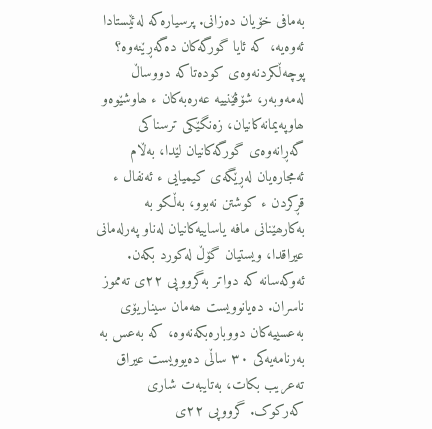بەمافی خۆیان دەزانی. پرسیارەکە لەئێستادا ئەوەیە، کە ئایا گورگەکان دەگەڕێنەوە؟
پوچەڵکردنەوەی کودەتاکە دووساڵ لەمەوبەر، شۆڤێنییە عەرەبەکان ء ھاوشێوەو ھاوپەیمانەکانیان، زەنگێکی ترسناکی گەڕانەوەی گورگەکانیان لێدا، بەڵام ئەمجارەیان لەڕێگەی کیمیایی ء ئەنفال ء قڕکردن ء کوشتن نەبوو، بەڵکو بە بەکارھێنانی مافە یاساییەکانیان لەناو پەرلەمانی عیراقدا، ویستیان گۆڵ لەکورد بکەن. ئەوکەسانە کە دواتر بەگرووپی ٢٢ی تەمموز ناسران. دەیانوویست ھەمان سیناریۆی بەعسییەکان دووبارەبکەنەوە، کە بەعس بە بەرنامەیەکی ٣٠ ساڵی دەیوویست عیراق تەعریب بکات، بەتایبەت شاری کەرکوک. گرووپی ٢٢ی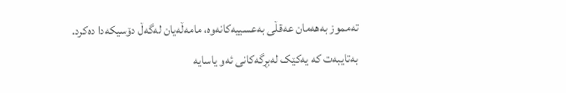تەمموز بەھەمان عەقڵی بەعسییەکانەوە، مامەڵەیان لەگەڵ دۆسیکەدا دەکرد. بەتایبەت کە یەکێک لەبڕگەکانی ئەو یاسایە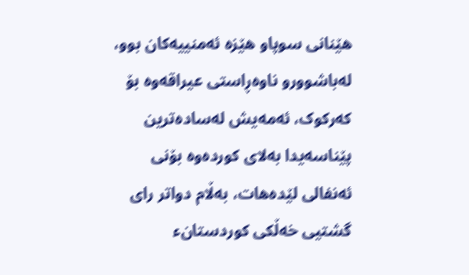ھێنانی سوپاو ھێزە ئەمنییەکان بوو، لەباشوورو ناوەڕاستی عیراقەوە بۆ کەرکوک، ئەمەیش لەسادەترین پێناسەیدا بەلای کوردەوە بۆنی ئەنفالی لێدەھات، بەڵام دواتر رای گشتیی خەڵکی کوردستانء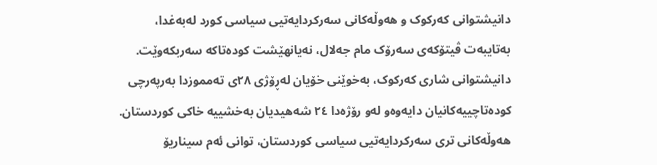دانیشتوانی کەرکوک و ھەوڵەکانی سەرکردایەتیی سیاسی کورد لەبەغدا، بەتایبەت ڤیتۆکەی سەرۆک مام جەلال، نەیانھێشت کودەتاکە سەربکەوێت. دانیشتوانی شاری کەرکوک، بەخوێنی خۆیان لەڕۆژی ٢٨ی تەمموزدا بەرپەرچی کودەتاچییەکانیان دایەوەو لەو رۆژەدا ٢٤ شەھیدیان بەخشییە خاکی کوردستان. ھەوڵەکانی تری سەرکردایەتیی سیاسی کوردستان، توانی ئەم سیناریۆ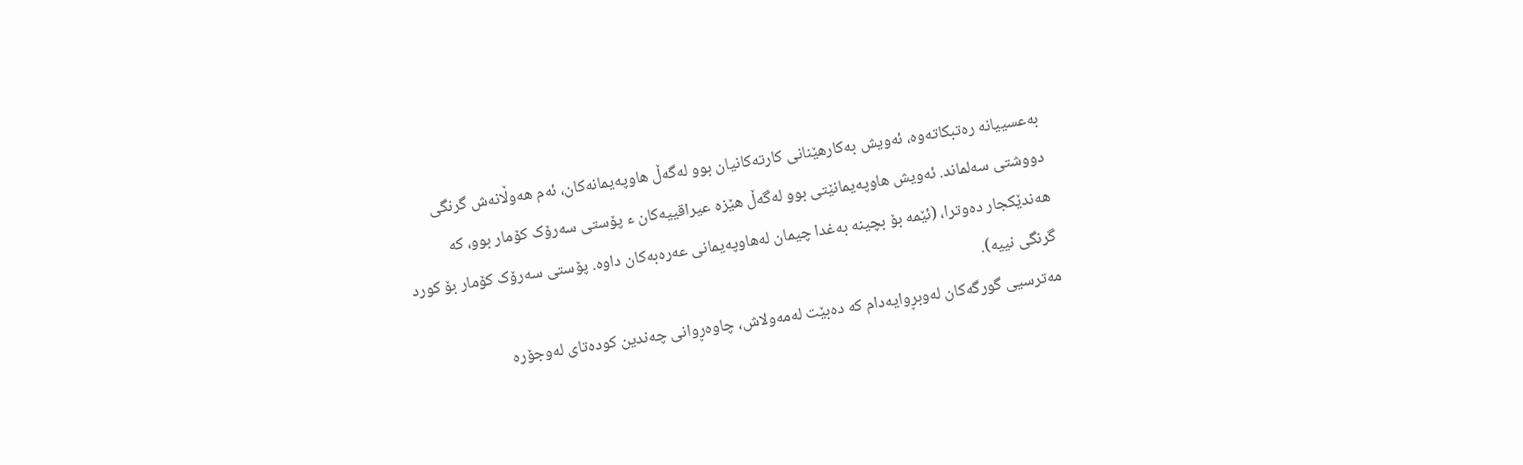بەعسییانە رەتبکاتەوە، ئەویش بەکارھێنانی کارتەکانیان بوو لەگەڵ ھاوپەیمانەکان، ئەم ھەوڵانەش گرنگی دووشتی سەلماند. ئەویش ھاوپەیمانێتی بوو لەگەڵ ھێزە عیراقییەکان ء پۆستی سەرۆک کۆمار بوو، کە ھەندێکجار دەوترا، (ئێمە بۆ بچینە بەغدا چیمان لەھاوپەیمانی عەرەبەکان داوە. پۆستی سەرۆک کۆمار بۆ کورد گرنگی نییە).
مەترسیی گورگەکان لەوبڕوایەدام کە دەبێت لەمەولاش، چاوەڕوانی چەندین کودەتای لەوجۆرە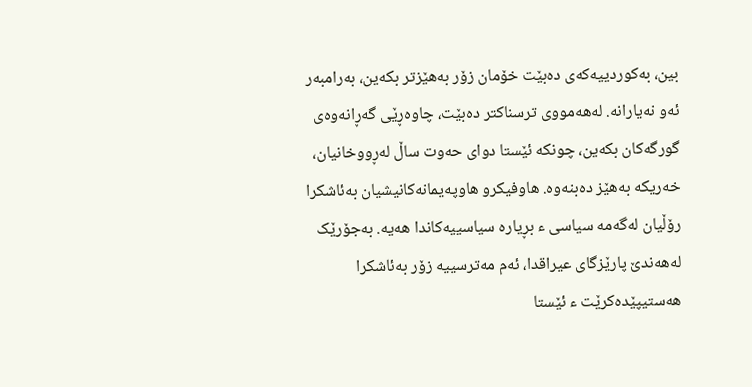بین، بەکوردییەکەی دەبێت خۆمان زۆر بەھێزتر بکەین، بەرامبەر ئەو نەیارانە. لەھەمووی ترسناکتر دەبێت، چاوەڕێی گەڕانەوەی گورگەکان بکەین، چونکە ئێستا دوای حەوت ساڵ لەڕووخانیان، خەریکە بەھێز دەبنەوە. ھاوفیکرو ھاوپەیمانەکانیشیان بەئاشکرا رۆڵیان لەگەمە سیاسی ء بڕیارە سیاسییەکاندا ھەیە. بەجۆرێک لەھەندێ پارێزگای عیراقدا، ئەم مەترسییە زۆر بەئاشکرا ھەستیپێدەکرێت ء ئێستا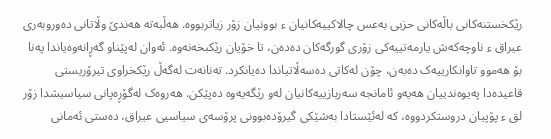رێکخستنەکانی باڵەکانی حزبی بەعس چالاکییەکانیان ء بوونیان زۆر زیاتربووە. ھەڵبەتە ھەندێ وڵاتانی دەوروبەری عیراق ء ناوچەکەش یارمەتییەکی زۆری گورگەکان دەدەن، تا خۆیان رێکبخەنەوە. ئەوان لەپێناو گەڕانەوەیاندا پەنا بۆ ھەموو تاوانکارییەک دەبەن، چۆن لەکاتی دەسەڵاتیاندا دەیانکرد. تەنانەت لەگەڵ رێکخراوی تیرۆریستی قاعیدەدا پەیوەندییان ھەیەو ئامانجە سەربازییەکانیان لەو رێگەیەوە دەپێکن. ھەروەک لەگۆڕەپانی سیاسیشدا زۆر لق ء پۆپیان دروستکردووە، کە لەئێستادا بەشێکی گیرۆدەبوونی پرۆسەی سیاسیی عیراق، دەستی ئەمانی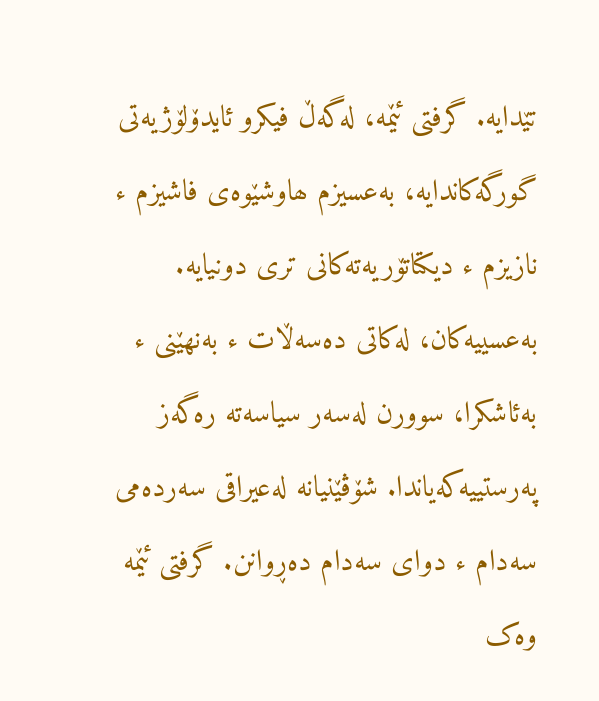تێدایە. گرفتی ئێمە، لەگەڵ فیکرو ئایدۆلۆژیەتی گورگەکاندایە، بەعسیزم ھاوشێوەی فاشیزم ء نازیزم ء دیکتاتۆریەتەکانی تری دونیایە. بەعسییەکان، لەکاتی دەسەڵات ء بەنھێنی ء بەئاشکرا، سوورن لەسەر سیاسەتە رەگەز پەرستییەکەیاندا. شۆڤێنیانە لەعیراقی سەردەمی سەدام ء دوای سەدام دەڕوانن. گرفتی ئێمە وەک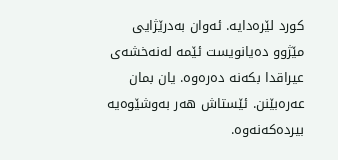کورد لێرەدایە. ئەوان بەدرێژایی مێژوو دەیانویست ئێمە لەنەخشەی عیراقدا بکەنە دەرەوە. یان بمان عەرەبێنن. ئێستاش ھەر بەوشێوەیە بیردەکەنەوە.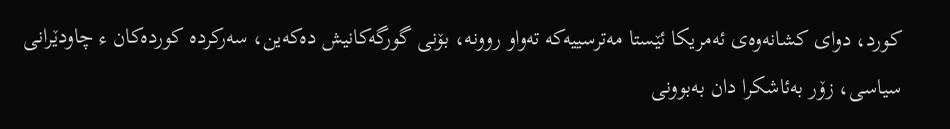کورد، دوای کشانەوەی ئەمریکا ئێستا مەترسییەکە تەواو روونە، بۆنی گورگەکانیش دەکەین، سەرکردە کوردەکان ء چاودێرانی سیاسی، زۆر بەئاشکرا دان بەبوونی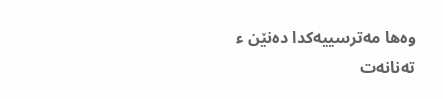وەھا مەترسییەکدا دەنێن ء تەنانەت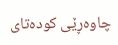چاوەڕێی کودەتای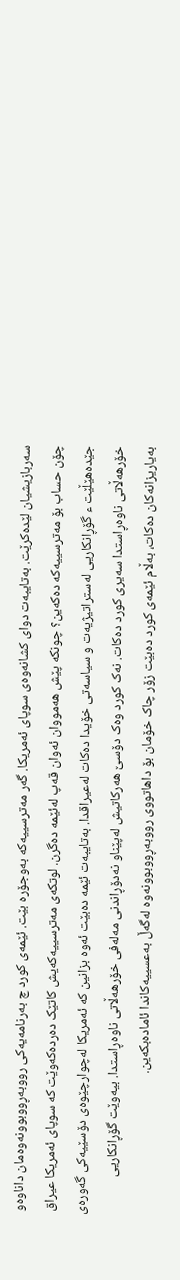سەربازیشیان لێدەکرێت. بەتایبەت دوای کشانەوەی سوپای ئەمریکا. گەر مەترسییەکە بەوجۆرە بێت. ئێمەی کورد چ بەرنامەیەکی رووبەڕووبوونەوەمان داناوەو چۆن حساب بۆ مەترسییەکە دەکەین؟ چونکە پێش ھەمووان ئەوان قەپ لەئێمە دەگرن. لوتکەی مەترسییەکەیش کاتێک دەردەکەوێت کە سوپای ئەمریکا عیراق جێدەھێڵێت ء گۆڕانکاریی لەستراتیژیەت و سیاسەتی خۆیدا دەکات لەعیراقدا. بەتایبەت ئێمە دەبێت ئەوە بزانین کە ئەمریکا لەچوارچێوەی دۆسێیەکی گەورەی خۆرھەڵاتی ناوەڕاستدا سەیری کورد دەکات. نەک کورد وەک دۆسێ ھەرکاتیش لەپێناو نەدۆڕاندنی مەلەفی خۆرھەڵاتی ناوەڕاستدا. بیەوێت گۆڕانکاریی بەیاریزانەکان دەکات، بەڵام ئێمەی کورد دەبێت زۆر چاک خۆمان بۆ داھاتووی رووبەڕووبوونەوە لەگەڵ بەعسییەکاندا ئامادەبکەین.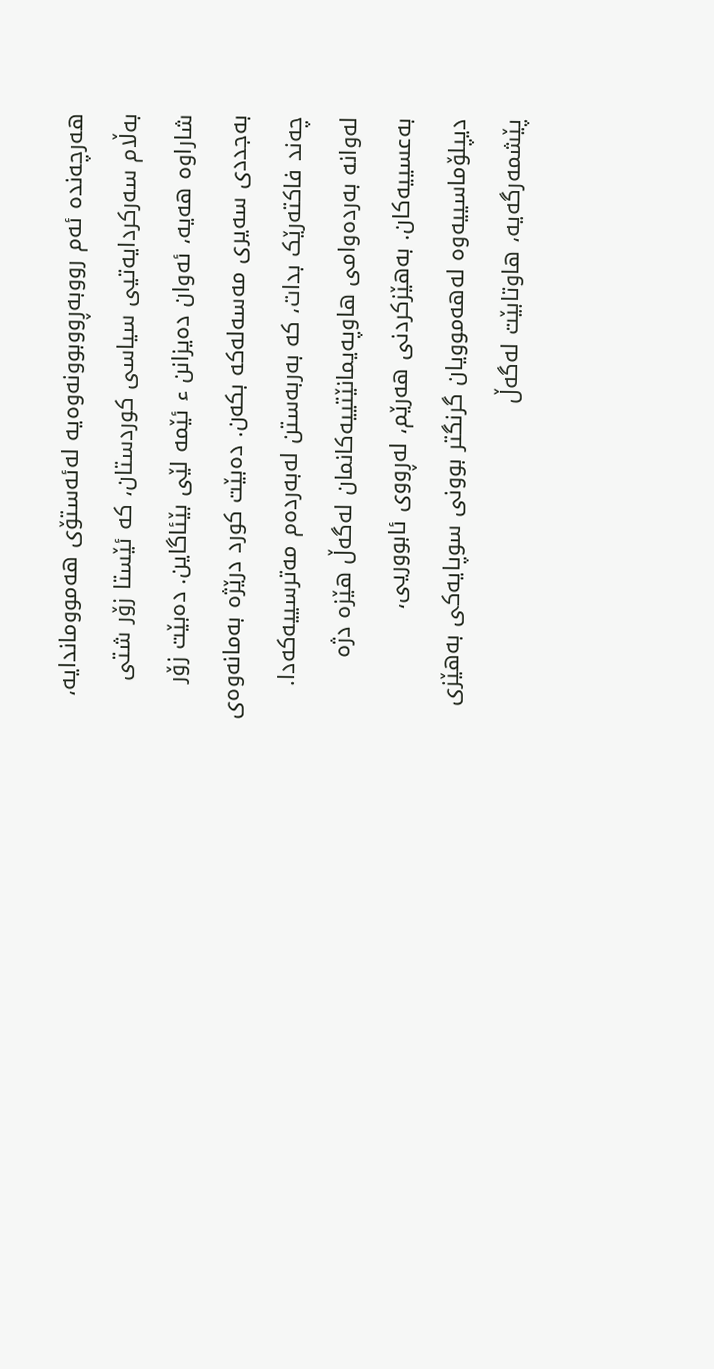ھەرچەندە ئەم رووبەڕووبوونەوەیە لەئەستۆی ھەمووماندایە، بەڵام سەرکردایەتیی سیاسی کوردستان، کە ئێستا زۆر شتی شاراوە ھەیە، ئەوان دەیزانن ء ئێمە لێی بێئاگاین. دەبێت زۆر بەجددی سەیری مەسەلەکە بکەن. دەبێت کورد درێژە بەمانەوەی چەند فاکتەرێک بدات، کە بەربەستن لەبەردەم مەترسییەکەدا. لەوانە بەردەوامی ھاوپەیمانێتییەکانمان لەگەڵ ھێزە دژە بەعسییەکان. بەھێزکردنی ھەرێم، لەڕووی ئابووریی، دیپلۆماسییەوە لەھەموویان گرنگتر بوونی سوپایەکی بەھێزی پێشمەرگەیە، ھاوتابێت لەگەڵ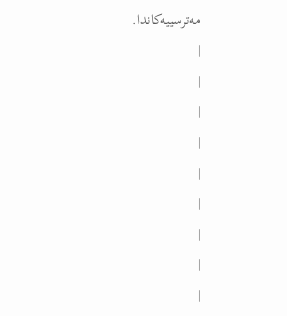مەترسییەکاندا.
|
|
|
|
|
|
|
|
|